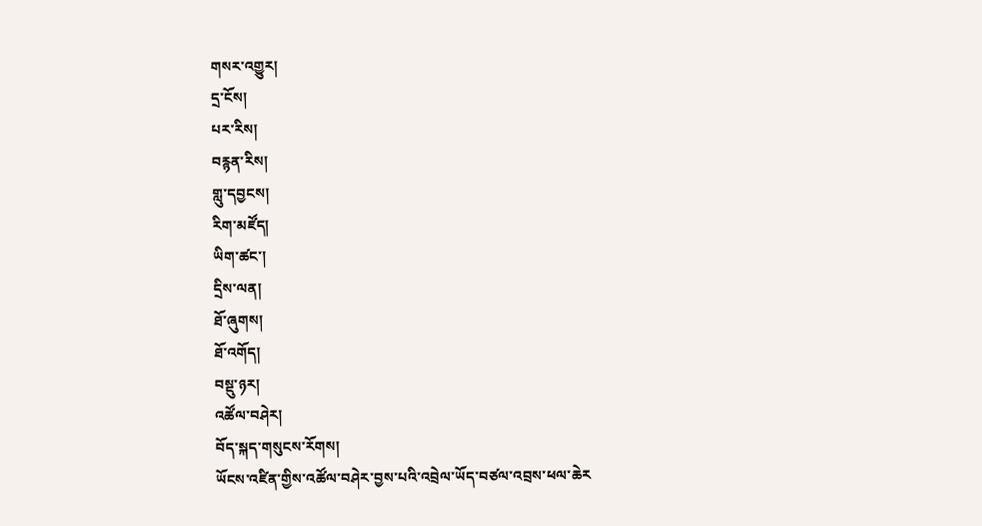གསར་འགྱུར།
དྲ་ངོས།
པར་རིས།
བརྙན་རིས།
གླུ་དབྱངས།
རིག་མཛོད།
ཡིག་ཚང་།
དྲིས་ལན།
ཐོ་ཞུགས།
ཐོ་འགོད།
བསྡུ་ཉར།
འཚོལ་བཤེར།
བོད་སྐད་གསུངས་རོགས།
ཡོངས་འཛིན་གྱིས་འཚོལ་བཤེར་བྱས་པའི་འབྲེལ་ཡོད་བཙལ་འབྲས་ཕལ་ཆེར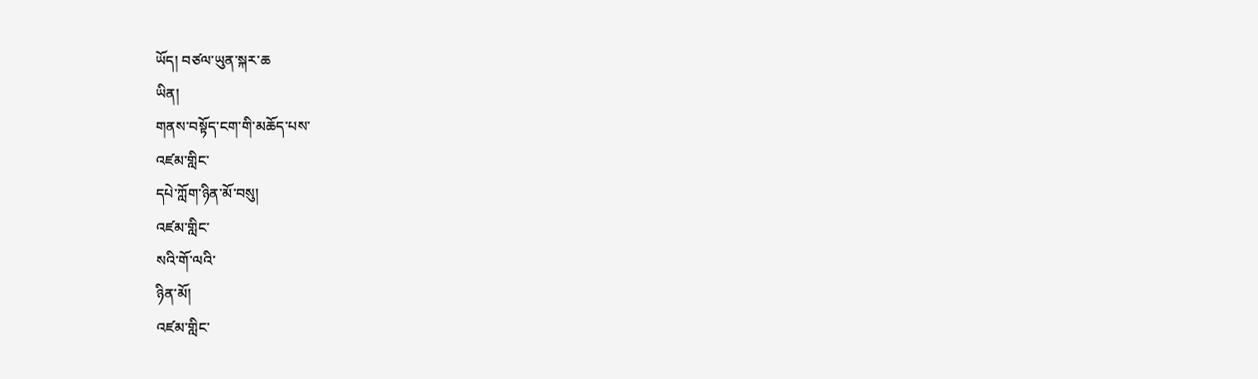ཡོད། བཙལ་ཡུན་སྐར་ཆ
ཡིན།
གནས་བསྟོད་ངག་གི་མཆོད་པས་
འཛམ་གླིང་
དཔེ་ཀློག་ཉིན་མོ་བསུ།
འཛམ་གླིང་
སའི་གོ་ལའི་
ཉིན་མོ།
འཛམ་གླིང་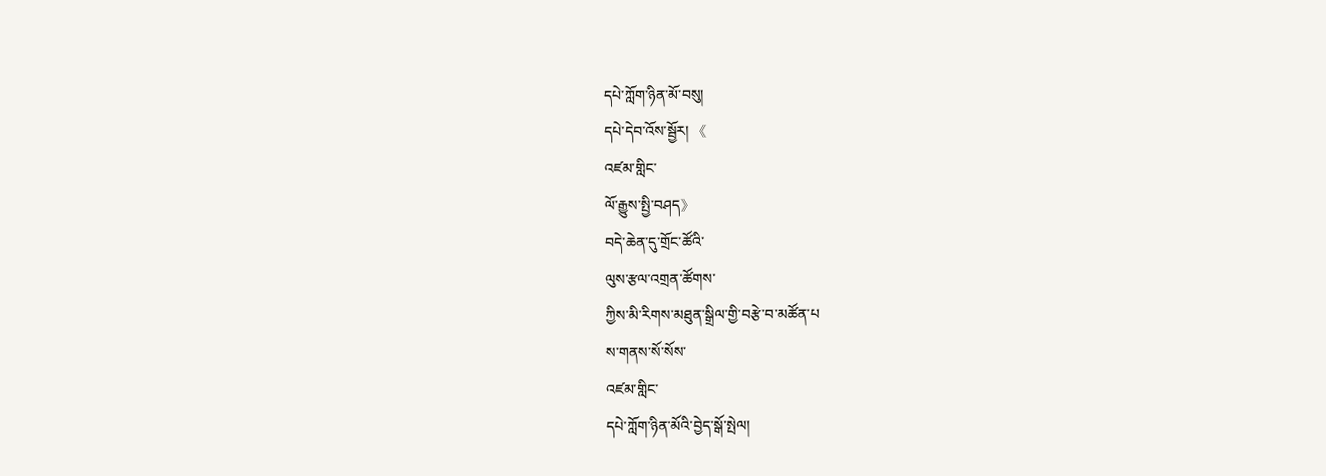དཔེ་ཀློག་ཉིན་མོ་བསུ།
དཔེ་དེབ་འོས་སྦྱོར། 《
འཛམ་གླིང་
ལོ་རྒྱུས་སྤྱི་བཤད》
བདེ་ཆེན་དུ་གྲོང་ཚོའི་
ལུས་རྩལ་འགྲན་ཚོགས་
ཀྱིས་མི་རིགས་མཐུན་སྒྲིལ་གྱི་བརྩེ་བ་མཚོན་པ
ས་གནས་སོ་སོས་
འཛམ་གླིང་
དཔེ་ཀློག་ཉིན་མོའི་བྱེད་སྒོ་སྤེལ།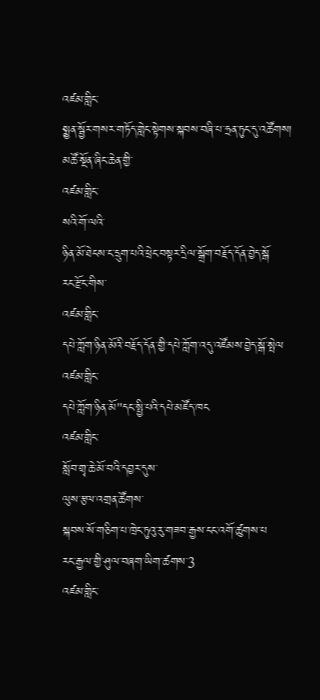འཛམ་གླིང་
སྨྱན་སྦྱོར་གསར་གཏོད་གླེང་སྟེགས་སྐབས་བཞི་པ་ཧྲན་ཏུང་དུ་འཚོགས།
མཚོ་སྔོན་ཞིང་ཆེན་གྱི་
འཛམ་གླིང་
སའི་གོ་ལའི་
ཉིན་མོ་ཐེངས་ང་དྲུག་པའི་ཕྲེང་བསྟར་དྲིལ་སྒྲོག་བརྗོད་དོན་བྱེད་སྒོ
རང་རྫོང་གིས་
འཛམ་གླིང་
དཔེ་ཀློག་ཉིན་མོའི་བརྗོད་དོན་གྱི་དཔེ་ཀློག་འདུ་འཛོམས་བྱེད་སྒོ་སྤེལ
འཛམ་གླིང་
དཔེ་ཀློག་ཉིན་མོ"དང་སྤྱི་པའི་དཔེ་མཛོད་ཁང
འཛམ་གླིང་
སློབ་གྲྭ་ཆེ་མོ་བའི་དབྱར་དུས་
ལུས་རྩལ་འགྲན་ཚོགས་
སྐབས་སོ་གཅིག་པ་ཁྲེང་ཏུའུ་རུ་གཟབ་རྒྱས་ངང་འགོ་ཚུགས་པ
རང་རྒྱལ་གྱི་ཤུལ་བཞག་ཡིག་ཚགས་3
འཛམ་གླིང་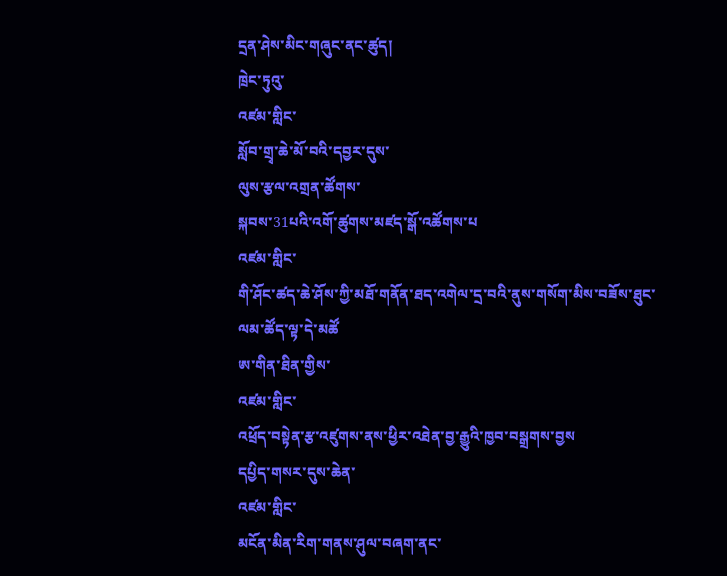དྲན་ཤེས་མིང་གཞུང་ནང་ཚུད།
ཁྲེང་ཏུའུ་
འཛམ་གླིང་
སློབ་གྲྭ་ཆེ་མོ་བའི་དབྱར་དུས་
ལུས་རྩལ་འགྲན་ཚོགས་
སྐབས་31པའི་འགོ་ཚུགས་མཛད་སྒོ་འཚོགས་པ
འཛམ་གླིང་
གི་ཤོང་ཚད་ཆེ་ཤོས་ཀྱི་མཐོ་གནོན་ཐད་འགེལ་དྲ་བའི་ནུས་གསོག་མིས་བཟོས་ཐུང་ལམ་ཚོད་ལྟ་དེ་མཚོ
ཨ་གིན་ཐིན་གྱིས་
འཛམ་གླིང་
འཕྲོད་བསྟེན་རྩ་འཛུགས་ནས་ཕྱིར་འཐེན་བྱ་རྒྱུའི་ཁྱབ་བསྒྲགས་བྱས
དཔྱིད་གསར་དུས་ཆེན་
འཛམ་གླིང་
མངོན་མིན་རིག་གནས་ཤུལ་བཞག་ནང་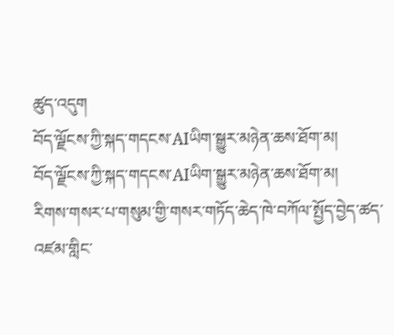ཚུད་འདུག
བོད་ལྗོངས་ཀྱི་སྐད་གདངས་AIཡིག་སྒྱུར་མཉེན་ཆས་ཐོག་མ།
བོད་ལྗོངས་ཀྱི་སྐད་གདངས་AIཡིག་སྒྱུར་མཉེན་ཆས་ཐོག་མ།
རིགས་གསར་པ་གསུམ་གྱི་གསར་གཏོད་ཆེད་ཁེ་བཀོལ་སྤྱོད་བྱེད་ཚད་
འཛམ་གླིང་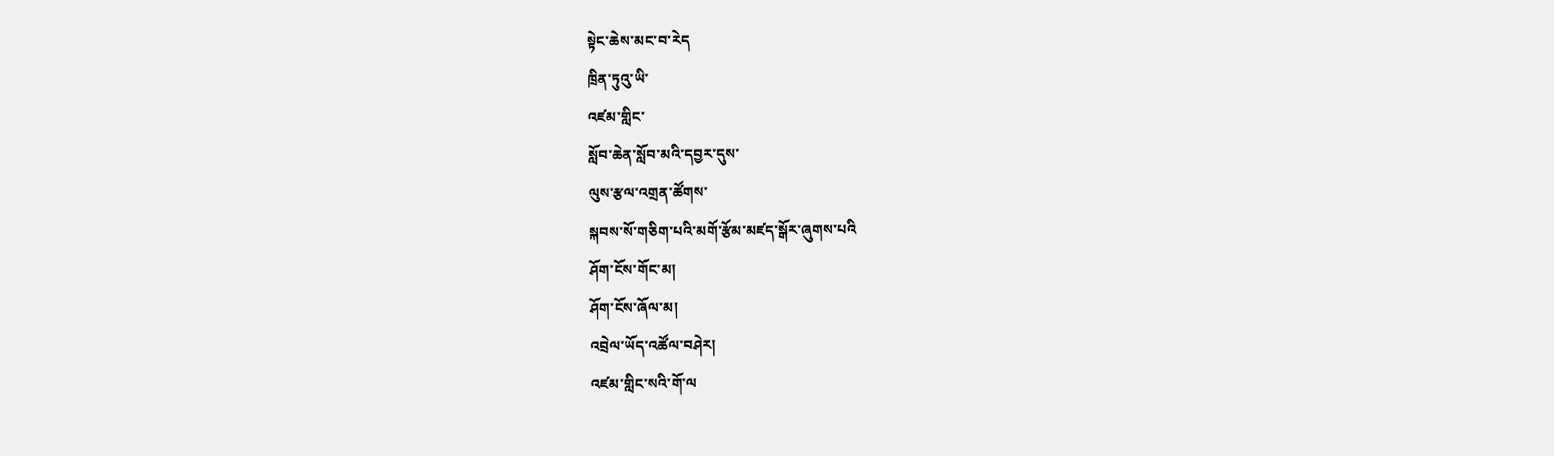སྟེང་ཆེས་མང་བ་རེད
ཁྲིན་ཏུའུ་ཡི་
འཛམ་གླིང་
སློབ་ཆེན་སློབ་མའི་དབྱར་དུས་
ལུས་རྩལ་འགྲན་ཚོགས་
སྐབས་སོ་གཅིག་པའི་མགོ་རྩོམ་མཛད་སྒོར་ཞུགས་པའི
ཤོག་ངོས་གོང་མ།
ཤོག་ངོས་ཞོལ་མ།
འབྲེལ་ཡོད་འཚོལ་བཤེར།
འཛམ་གླིང་སའི་གོ་ལ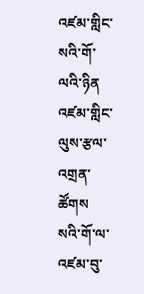འཛམ་གླིང་སའི་གོ་ལའི་ཉིན
འཛམ་གླིང་ལུས་རྩལ་འགྲན་ཚོགས
སའི་གོ་ལ་འཛམ་བུ་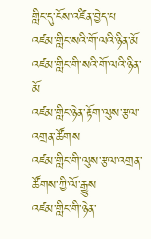གླིང་དུ་ངོས་འཛིན་བྱེད་པ
འཛམ་གླིང་སའི་གོ་ལའི་ཉིན་མོ
འཛམ་གླིང་གི་སའི་གོ་ལའི་ཉིན་མོ
འཛམ་གླིང་ཉེན་རྟོག་ལུས་རྩལ་འགྲན་ཚོགས
འཛམ་གླིང་གི་ལུས་རྩལ་འགྲན་ཚོགས་ཀྱི་ལོ་རྒྱུས
འཛམ་གླིང་གི་ཉེན་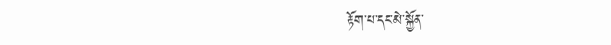རྟོག་པ་དང་མེ་སྐྱོན་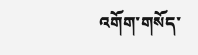འགོག་གསོད་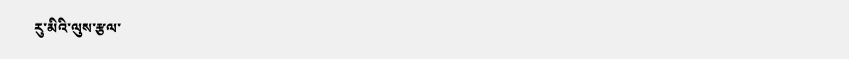རུ་མིའི་ལུས་རྩལ་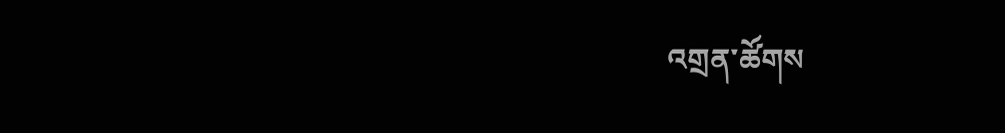འགྲན་ཚོགས